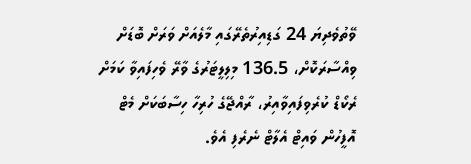ވޭތުވެދިޔަ 24 ގަޑިއިރުތެރޭގައި މާލެއަށް ވަރަށް ބޮޑަށް ވިއްސާރަކޮށް، 136.5 މިލިލީޓަރުގެ ވާރޭ ވެހިފައިވާ ކަމަށް ރެކޯޑް ކުރެވިފައިވާއިރު، ރާއްޖޭގެ ހުރިހާ ހިސާބަކަށް މެޓް އޮފީހުން ވައިޓް އެލާޓް ނެރެފި އެވެ.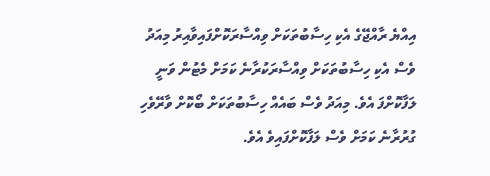އިއްޔެ ރާއްޖޭގެ އެކި ހިސާބުތަކަށް ވިއްސާރަކޮށްފައިވާއިރު މިއަދު ވެސް އެކި ހިސާބުތަކަށް ވިއްސާރަކުރާނެ ކަމަށް މެޓުން ވަނީ ލަފާކޮށްފަ އެވެ. މިއަދު ވެސް ބައެއް ހިސާބުތަކަށް ބޯކޮށް ވާރޭވެހި ގުރުރާނެ ކަމަށް ވެސް ލަފާކޮށްފައިވެ އެވެ.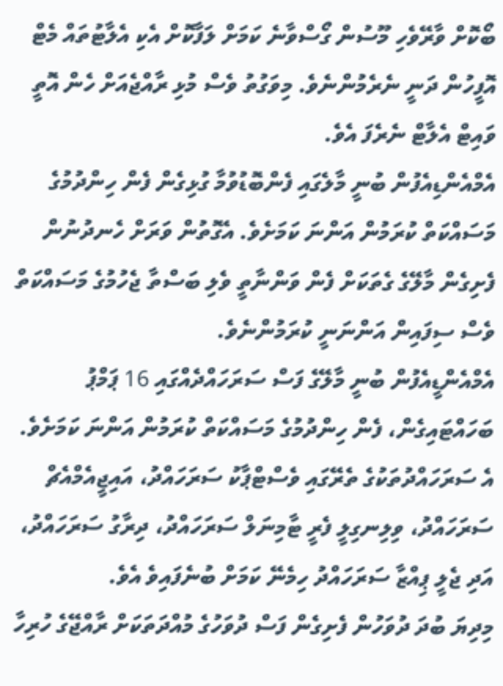ބޯކޮށް ވާރޭވެހި މޫސުން ގޯސްވާނެ ކަމަށް ލަފާކޮށް އެކި އެލާޓުތައް މެޓް އޮފީހުން ދަނީ ނެރެމުންނެވެ. މިވަގުތު ވެސް މުޅި ރާއްޖެއަށް ހެން އޮތީ ވައިޓް އެލާޓް ނެރެފަ އެވެ.
އެމްއެންޑިއެފުން ބުނީ މާލެގައި ފެންބޮޑުވުމާ ގުޅިގެން ފެން ހިންދުމުގެ މަސައްކަތް ކުރަމުން އަންނަ ކަމަށެވެ. އެގޮތުން ވަރަށް ހެނދުނުން ފެށިގެން މާލޭގެ ގެތަކަށް ފެން ވަންނާތީ ވެލި ބަސްތާ ޖެހުމުގެ މަސައްކަތް ވެސް ސިފައިން އަންނަނީ ކުރަމުންނެވެ.
އެމްއެންޑީއެފުން ބުނީ މާލޭގެ ފަސް ސަރަހައްދެއްގައި 16 ޕަމްޕު ބަހައްޓައިގެން، ފެން ހިންދުމުގެ މަސައްކަތް ކުރަމުން އަންނަ ކަމަށެވެ. އެ ސަރަހައްދުތަކުގެ ތެރޭގައި ވެސްޓްޕާކު ސަރަހައްދު، އައިޖީއެމްއެޗް ސަރަހައްދު، ވިލިނގިލީ ފެރީ ޓާމިނަލް ސަރަހައްދު، ދިރާގު ސަރަހައްދު، އަދި ޖެލީ ޕިއްޒާ ސަރަހައްދު ހިމެނޭ ކަމަށް ބުނެފައިވެ އެވެ.
މިދިޔަ ބުދަ ދުވަހުން ފެށިގެން ފަސް ދުވަހުގެ މުއްދަތަކަށް ރާއްޖޭގެ ހުރިހާ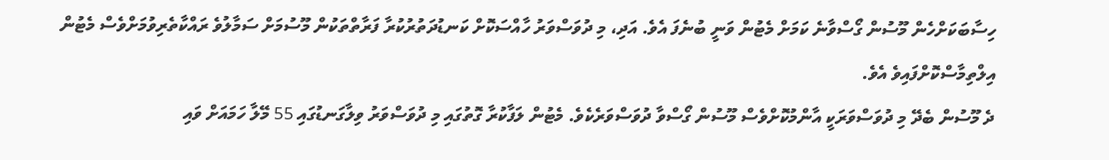ހިސާބަކަށްހެން މޫސުން ގޯސްވާނެ ކަމަށް މެޓުން ވަނީ ބުނެފަ އެވެ. އަދި، މި ދުވަސްވަރު ހާއްސަކޮށް ކަނޑުދަތުރުކުރާ ފަރާތްތަކުން މޫސުމަށް ސަމާލުވެ ރައްކާތެރިވުމަށްވެސް މެޓުން އިލްތިމާސްކޮށްފައިވެ އެވެ.
ދެ މޫސުން ބެދޭ މި ދުވަސްވަރަކީ އާންމުކޮށްވެސް މޫސުން ގޯސްވާ ދުވަސްވަރެކެވެ. މެޓުން ލަފާކުރާ ގޮތުގައި މި ދުވަސްވަރު ވިލާގަނޑުގައި 55 މޭލާ ހަމައަށް ވައި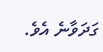ގަދަވާނެ އެވެ.